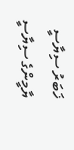ޚަބަރު ސިޔާސީ
ޔާމީންގެ ސިޔާސީ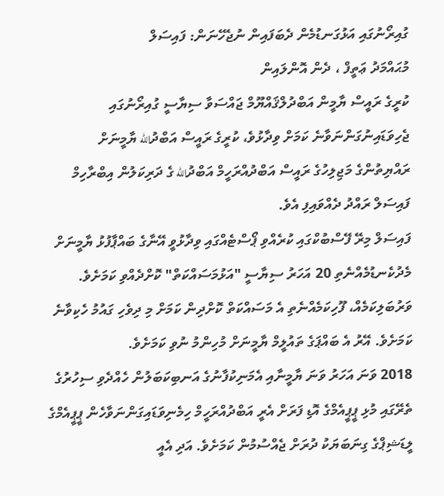ގުއިރޯނުގައި އަޅުގަނޑުމެން ދެބަފައިން ނުޖެހޭނަން: ފައިސަލް
މުޙައްމަދު ޢަތީފް ، ދެން އޮންލައިން
ކުރީގެ ރައީސް ޔާމީން އަބްދުލްޤައްޔޫމް ޖައްސަވާ ސިޔާސީ ގުއިރޯނުގައި ޖެހިވަޑައިނުގަންނަވާނެ ކަމަށް ވިދާޅުވެ، ކުރީގެ ރައީސް އަބްދުالله ޔާމީނަށް ރައްޔިތުންގެ މަޖިލިހުގެ ރައީސް އަބްދުއްރަހީމް އަބްދުالله ގެ ދަރިކަލުން އިބްރާހިމް ފައިސަލް ރައްދު ދެއްވައިފި އެވެ.
ފައިސަލް މިރޭ ފޭސްބުކްގައި ކުރެއްވި ޕޯސްޓެއްގައި ވިދާޅުވީ އޭނާގެ ބައްޕާފުޅު ޔާމީނަށް މެދުކެނޑުމެއްނެތި 20 އަހަރު ސިޔާސީ "އަޅުމަސައްކަތް" ކޮށްދެއްވި ކަމަށެވެ. ވަރުބަލިކަމެއް، ފޫހިކަމެއްނެތި އެ މަސައްކަތް ކޮށްދިން ކަމަށް މި ދިވެހި ގައުމު ހެކިވާނެ ކަމަށެވެ. އޭރު އެ ބައްޕަގެ ތައުލީމް ޔާމީނަށް މުހިންމު ނުވި ކަމަށެވެ.
2018 ވަނަ އަހަރު ވަނަ ޔާމީނާއި އެމަނިކުފާނުގެ އަނބިކަބަލުން ހެއްދެވި ސިހުރުގެ ތެރޭގައި މުޅި ޕީޕީއެމްގެ އޮޑި ފަރަށް އެރީ އަބްދުއްރަހީމް ހިމެނިވަޑައިގަންނަވާހެން ޕީޕީއެމްގެ ލީޑަޝިޕްގެ ގިނަބަޔަކު ދުރަށް ޖެއްސުމުން ކަމަށެވެ. އަދި އެއީ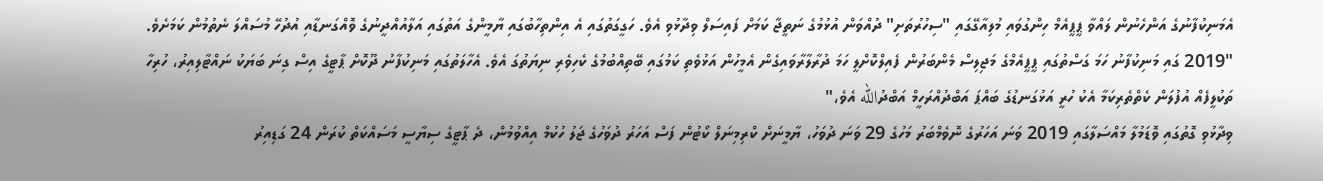އެމަނިކުފާނުގެ އަންހެނުން ލައްވާ ޕީޕީއެމް ހިންގުވައި މުލިއާގޭގައި "ސިހުރުތަށި" ދުއްވަން އުޅުމުގެ ނަތީޖާ ކަމަށް ފައިސަލް ވިދާޅުވި އެވެ. ހަގީގަތުގައި އެ އިންތިހާބުގައި ޔާމީންގެ އަތުގައި އަލާއުއްދީނުގެ ވޮއްގަނޑާއި އުދުހޭ މުސައްލަ ނެތުމުން ކަމަށެވެ.
"2019 ގައި މަނިކުފާނު ހަމަ ގަސްތުގައި ޕީޕީއެމްގެ މަޖިލިސް މެންބަރުން ފެއިލްކޮށްލީ ހަމަ ދުރާލާރާވައިގެން އެމީހުން އަޅުވެތި ކަމުގައި ބޭތިއްބުމުގެ ކެހިވެރި ނިޔަތުގަ އެވެ. އެހާލަތުގައި މަނިކުފާނު ދޫކޮށް ޕާޓީގެ އިސް ގިނަ ބަޔަކު ނައްޓާލިއިރު، ހުރިހާ ތަކުލީފެއް އުފުލަން ކެތްތެރިކަމާ އެކު ހުރީ އަޅުގަނޑުގެ ބައްޕަ އަބްދުއްރަހީމް އަބްދުالله އެވެ،"
ވިދާޅުވި ގޮތުގައި ވޮޑަމުލާ މައްސަލާގައި 2019 ވަނަ އަހަރުގެ ނޮވެމްބަރު މަހުގެ 29 ވަނަ ދުވަހު، ޔާމީނަށް ކްރިމިނަލް ކޯޓުން ފަސް އަހަރު ދުވަހުގެ ޖަލު ހުކުމް އިއްވުމުން، ދެ ޕާޓީގެ ސިޔާސީ މަސައްކަތް ކުރަން 24 ގަޑިއިރު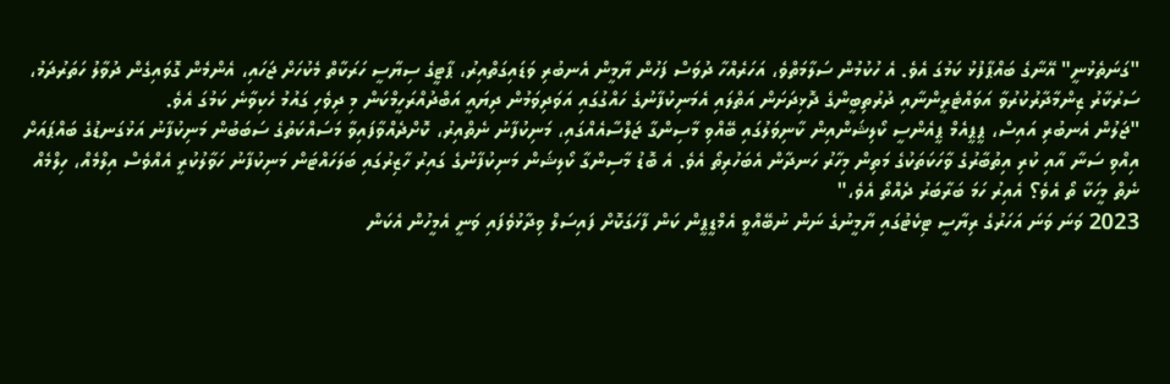"ގަނަތެޅުނީ" އޭނާގެ ބައްޕާފުޅު ކަމުގަ އެވެ. އެ ހުކުމުން ސަލާމަތްވެ، އަހަރެއްހާ ދުވަސް ފަހުން ޔާމީން އެނބުރި ވަޑައިގަތްއިރު، ޕާޓީގެ ސިޔާސީ ހަރަކާތް މެކުހަށް ޖަހައި، އެންމެން ގޮވައިގެން ދުވާލު ހަތަރުދަމު، ސަރުކާރު ޒިންމާދާރުކުރުވާ އަވައްޓެރީންނާއި ދުރުތިބީންގެ ދޮޅިދަށަން އަތްލައި އެމަނިކުފާނުގެ ހައްގުގައި އަވަދިވަމުން ދިޔައީ އަބްދުއްރަހީމްކަން މި ދިވެހި ގައުމު ހެކިވާނެ ކަމުގަ އެވެ.
"ޖަލުން އެނބުރި އައިސް، ޕީޕީއެމް ޕީއެންސީ ކޯލިޝަންއިން ކާނިވަލުގައި ބޭއްވި މާސިންގާ ޖަލްސާއެއްގައި، މަނިކުފާނު ނެތްއިރު، ކޮށްދެއްވާފައިވާ މަސައްކަތުގެ ސަބަބުން މަނިކުފާނު އަޅުގަނޑުގެ ބައްޕައަށް އިއްވި ސަނާ އާއި ކުރި އިތުބާރުގެ ވާހަކަތަކުގެ މަތިން މިހާރު ހަނދާން އެބަހުރިތޯ އެވެ. އެ ބޮޑު މާސިންގާ ކޯލިޝަން މަނިކުފާނުގެ ގައިރު ހާޒިރުގައި ބަލަހައްޓަން މަނިކުފާނު ހަވާލުކުރީ އެއްވެސް އިލްމެއް، ހިލްމެއް ނެތް މީހަކާ ތޯ އެވެ؟ އެއިރު ހަމަ ބަރާބަރު ދެއްތޯ އެވެ،"
2023 ވަނަ ވަނަ އަހަރުގެ ރިޔާސީ ޓިކެޓުގައި ޔާމީނުގެ ނަން ނުބޭއްވީ އެމްޑީޕީން ކަން ފާހަގަކޮށް ފައިސަލް ވިދާޅުވެފައި ވަނީ އެމީހުން އެކަން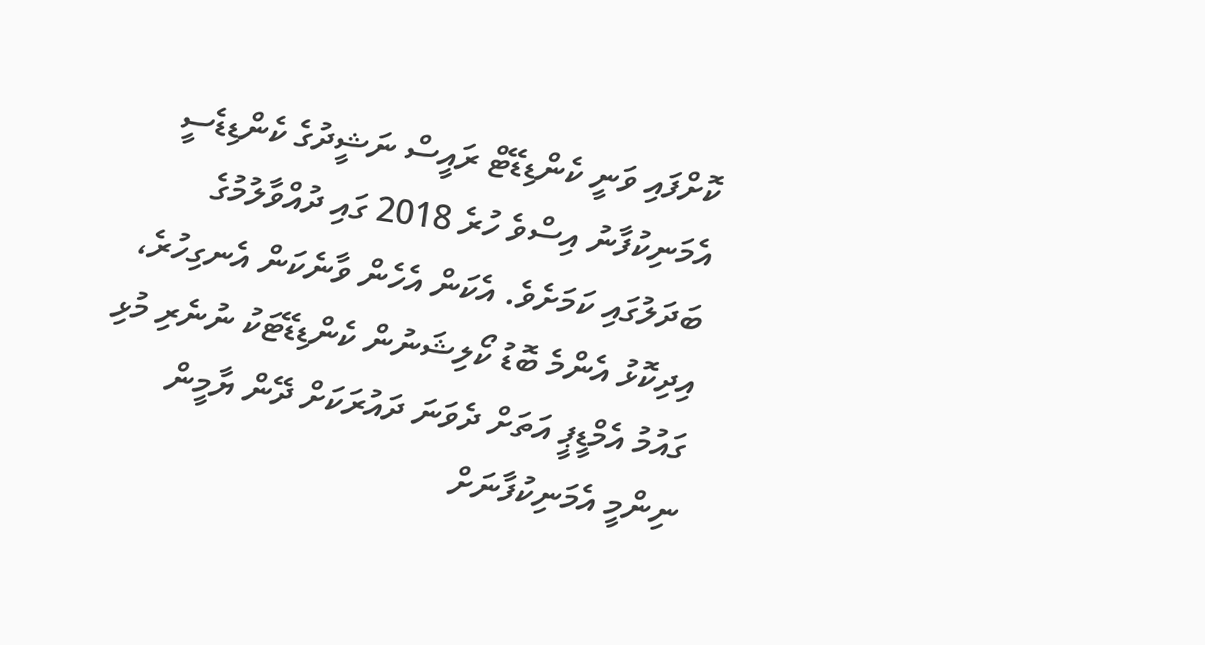ކޮށްފައި ވަނީ ކެންޑިޑޭޓް ރައީސް ނަޝީދުގެ ކެންޑިޑެސީ އެމަނިކުފާނު އިސްވެ ހުރެ 2018 ގައި ދުއްވާލުމުގެ ބަދަލުގައި ކަމަށެވެ. އެކަން އެހެން ވާނެކަން އެނގިހުރެ، އިދިކޮޅު އެންމެ ބޮޑު ކޯލިޝަނުން ކެންޑިޑޭޓަކު ނުނެރި މުޅި ގައުމު އެމްޑީޕީ އަތަށް ދެވަނަ ދައުރަކަށް ދޭން ޔާމީން ނިންމީ އެމަނިކުފާނަށް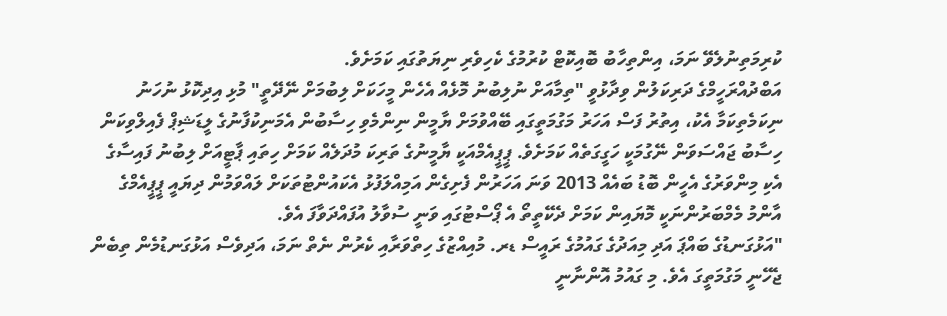ކުރިމަތިނުލެވޭ ނަމަ، އިންތިހާބު ބޮއިކޮޓް ކުރުމުގެ ކެހިވެރި ނިޔަތުގައި ކަމަށެވެ.
އަބްދުއްރަހީމްގެ ދަރިކަލުން ވިދާޅުވީ "ތިމާއަށް ނުލިބުނު މޮޅެއް އެހެން މީހަކަށް ލިބުމަށް ނޭދޭތީ" މުޅި އިދިކޮޅު ނުހަނު ނިކަމެތިކަމާ އެކު، އިތުރު ފަސް އަހަރު މަގުމަތީގައި ބޭއްވުމަށް ޔާމީން ނިންމެވި ހިސާބުން އެމަނިކުފާނުގެ ލީޑަޝިޕް ފެއިލްވިކަން ހިސާބު ޖައްސަވަން ނޭގުމަކީ ހަގީގަތެއް ކަމަށެވެ. ޕީޕީއެމްއަކީ ޔާމީނުގެ ތަރިކަ މުދަލެއް ކަމަށް ހިތައި ޕާޓީއަށް ލިބުނު ފައިސާގެ އެކި މިންވަރުގެ އެހީން ބޮޑު ބައެއް 2013 ވަނަ އަހަރުން ފެށިގެން އަމިއްލަފުޅު އެކައުންޓުތަކަށް ލައްވަމުން ދިޔައީ ޕީޕީއެމްގެ އާންމު މެމްބަރުންނަކީ މޮޔައިން ކަމަށް ދެކޭތީތޯ އެ ޕޯސްޓުގައި ވަނީ ސުވާލު އުފައްދަވާފަ އެވެ.
"އަޅުގަނޑުގެ ބައްޕަ އަދި މިއަދުގެ ގައުމުގެ ރައީސް ޑރ. މުއިއްޒުގެ ހިތްވަރާއި ކެރުން ނެތް ނަމަ، އަދިވެސް އަޅުގަނޑުމެން ތިބެން ޖެހޭނީ މަގުމަތީގަ އެވެ. މި ގައުމު އޮންނާނީ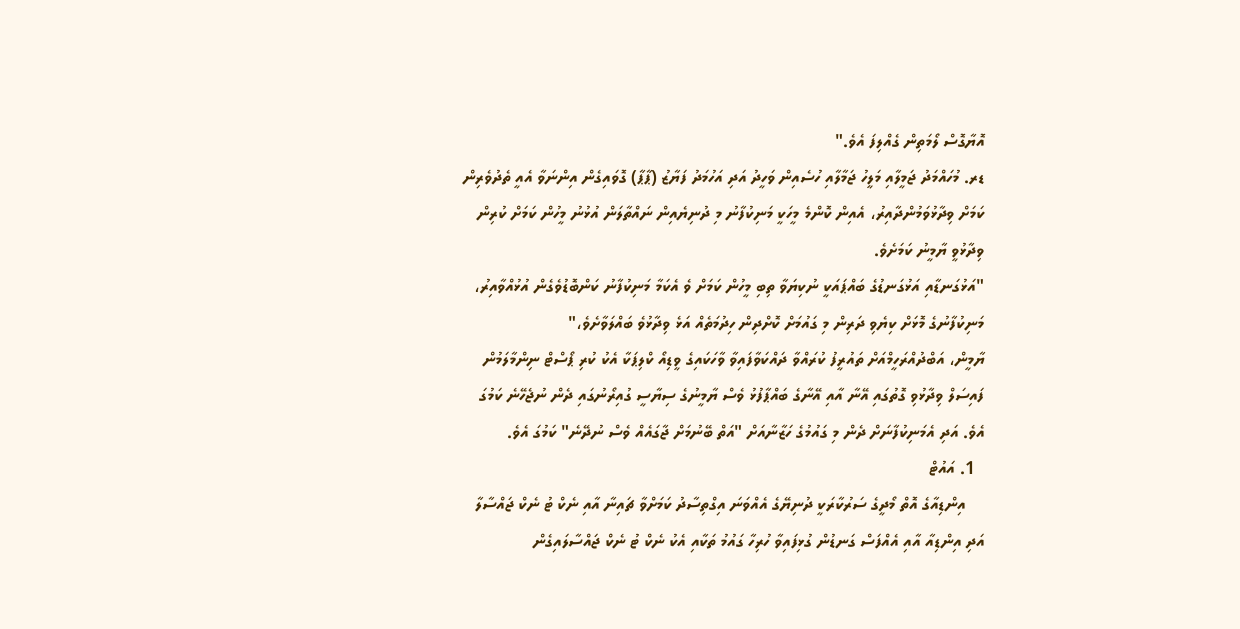އޮޔާގޮސް ލޯމަތިން ގެއްލިފަ އެވެ."
ޑރ. މުހައްމަދު ޖަމީލާއި މަލީހު ޖަމާލާއި ހުސެއިން ވަހީދު އަދި އަހުމަދު ފަޔާޒު (ޕާޕާ) ގޮވައިގެން އިންނަވާ އެއީ ތެދުވެރިން ކަމަށް ވިދާޅުވަމުންދާއިރު، އެއިން ކޮންމެ މީހަކީ މަނިކުފާނު މި ދުނިޔެއިން ނައްތާލަން އުޅުނު މީހުން ކަމަށް ކުރިން ވިދާޅުވީ ޔާމީނު ކަމަށެވެ.
"އަޅުގަނޑާއި އަޅުގަނޑުގެ ބައްޕައަކީ ނުކިޔަވާ ތިބި މީހުން ކަމަށް ވެ އެކަމާ މަނިކުފާނު ކަންބޮޑުވެގެން އުޅުއްވާއިރު، މަނިކުފާނުގެ މޮޅަށް ކިޔެވި ދަރިން މި ގައުމަށް ކޮށްދިން ހިދުމަތެއް އަޅެ ވިދާޅުވެ ބައްލަވާށެވެ،"
ޔާމީން، އަބްދުއްރަހީމްއަށް ތައުރީފު ކުރައްވާ ދައްކަވާފައިވާ ވާހަކައިގެ ވީޑިއޯ ކްލިޕަކާ އެކު ކުރި ޕޯސްޓް ނިންމާލަމުން ފައިސަލް ވިދާޅުވި ގޮތުގައި އޭނާ އާއި އޭނާގެ ބައްޕާފުޅު ވެސް ޔާމީނުގެ ސިޔާސީ ގުއިރޯނުގައި ދެން ނުޖެހޭނެ ކަމުގަ އެވެ. އަދި އެމަނިކުފާނަށް ދެން މި ގައުމުގެ ހަޒާނާއަށް "އަތް ބޭނުމަށް ޖާގައެއް ވެސް ނުދޭނެ" ކަމުގަ އެވެ.
  1. އައުޓް
    އިންޑިއާގެ އޮތް މޯދީގެ ސަރުކާރަކީ ދުނިޔޭގެ އެއްވަނަ އިގްތިސާދު ކަމަށްވާ ޗައިނާ އާއި ނެކް ޓު ނެކް ޖައްސާލާ އަދި އިންޑިއާ އާއި އެއްފަސް ގަނޑުން ގުޅިފައިވާ ހުރިހާ ގައުމު ތަކާއި އެކު ނެކް ޓު ނެކް ޖައްސާލައިގެން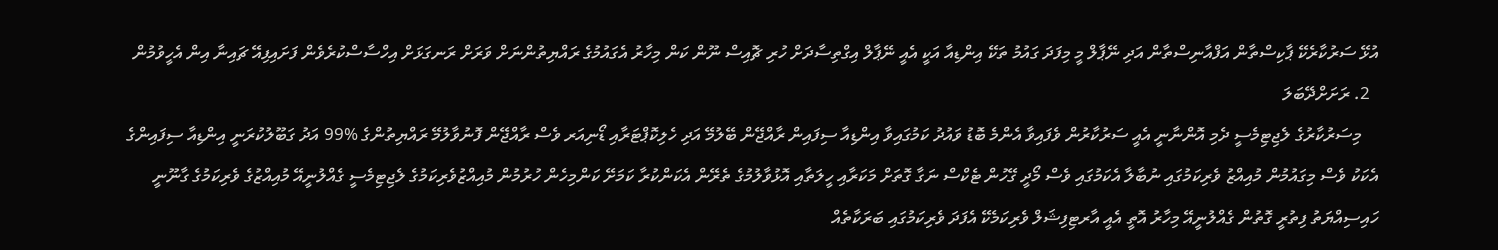އުޅޭ ސަރުކާރެކޭ ޕާކިސްތާން އަފްއާނިސްތާން އަދި ނޭޕާލް މީ މިފަދަ ގައުމު ތަކޭ އިންޑިއާ އަކީ އެއީ ނޭޕާލް އިގްތިސާދަށް ހުރި ޗޮއިސް ނޫން ކަން މިހާރު އެގައުމުގެ ރައްޔިތުންނަށް ވަރަށް ރަނގަޅަށް އިހްސާސްކުރެވެން ފަށައިފިއޭ ޗައިނާ އިން އެހީވުމުން
  2. ރަށަށްދޭބަލަ
    މިސަރުކާރުގެ ލެޖިޓިމެސީ ދެމި އޮންނާނީ އެއީ ސަރުކާރުން ވެފައިވާ އެންމެ ބޮޑު ވައުދު ކަމުގައިވާ އިންޑިއާ ސިފައިން ރާއްޖޭން ބޭލުމޭ އަދި ހެލިކޮޕްޓަރާއި ޑޯނިއަރ ވެސް ރާއްޖޭން ފޮނުވާލުމޭ ރައްޔިތުންގެ %99 އަދު ގަބޫލުކުރަނީ އިންޑިއާ ސިފައިންގެ އެކަކު ވެސް މިގައުމުން މުއިއްޒު ވެރިކަމުގައި ނުބާލާ އެކަމުގައި ވެސް މޯދީ ގޭހުން ޓެކްސް ނަގާ ގޮތަށް މަކަރާއި ހީލަތާއި އޮޅުވާލުމުގެ ތެރޭން އެކަންކުރާ ކަމަށޭ ކަންމިހެން ހުރުމުން މުއިއްޒުވެރިކަމުގެ ލެޖިޓިމެސީ ގެއްލުނީއޭ މުއިއްޒުގެ ވެރިކަމުގެ ގާނޫނީ ހައިސިއްޔަތު ފިތުރީ ގޮތުން ގެއްލުނީއޭ މިހާރު އޮތީ އެއީ އާރޓިފިޝަލް ވެރިކަމެކޭ އެފަދަ ވެރިކަމުގައި ބަރަކާތެއް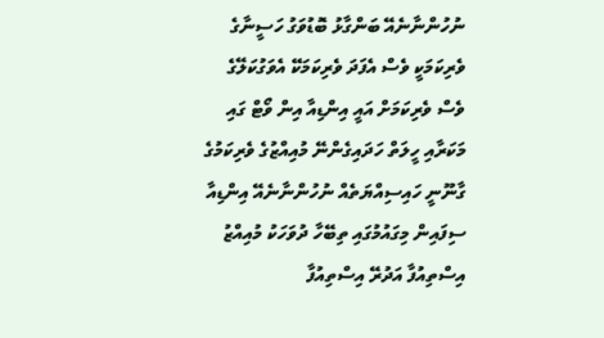ނުހުންނާނެއޭ ބަންގާޅު ބޮޑުވަގު ހަސީނާގެ ވެރިކަމަކީ ވެސް އެފަދަ ވެރިކަމަކޭ އެވަގުކަލޭގެ ވެސް ވެރިކަމަށް އައީ އިންޑިއާ އިން ވޯޓް ގައި މަކަރާއި ހީލަތް ހަދައިގެންނޭ މުއިއްޒުގެ ވެރިކަމުގެ ގާނޫނީ ހައިސިއްޔަތެއް ނުހުންނާނެއޭ އިންޑިއާ ސިފައިން މިގައުމުގައި ތިބޭހާ ދުވަހަކު މުއިއްޒު އިސްތިއުފާ އަދުރޭ އިސްތިއުފާ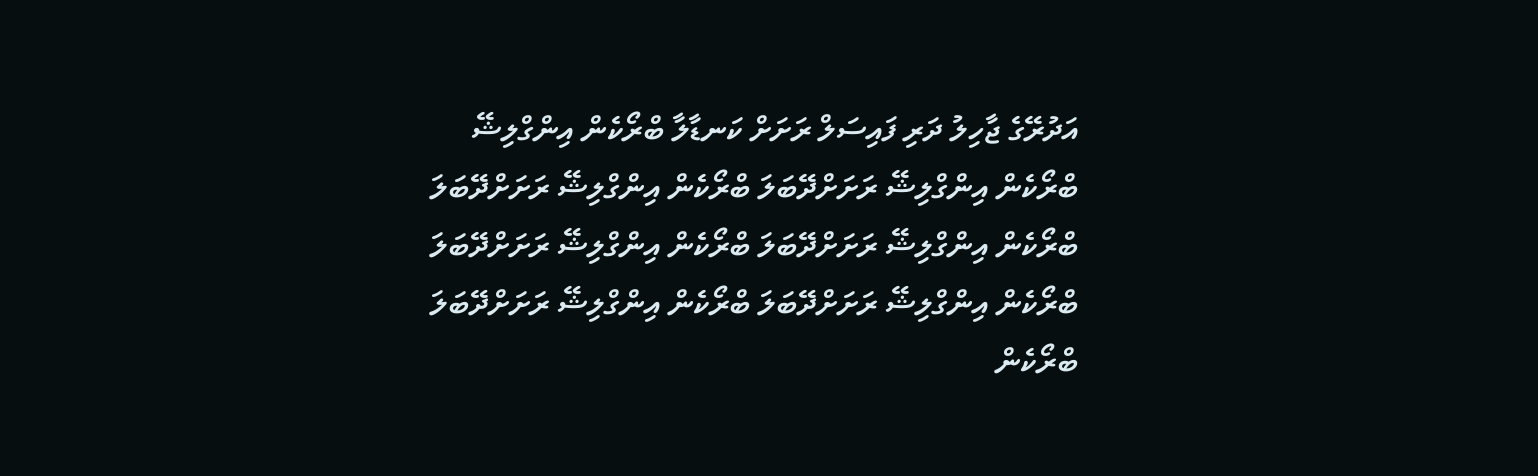އަދުރޭގެ ޖާހިލު ދަރި ފައިސަލް ރަށަށް ކަނޑާލާ ބްރޯކެން އިންގްލިޝޭ ބްރޯކެން އިންގްލިޝޭ ރަށަށްދޭބަލަ ބްރޯކެން އިންގްލިޝޭ ރަށަށްދޭބަލަ ބްރޯކެން އިންގްލިޝޭ ރަށަށްދޭބަލަ ބްރޯކެން އިންގްލިޝޭ ރަށަށްދޭބަލަ ބްރޯކެން އިންގްލިޝޭ ރަށަށްދޭބަލަ ބްރޯކެން އިންގްލިޝޭ ރަށަށްދޭބަލަ ބްރޯކެން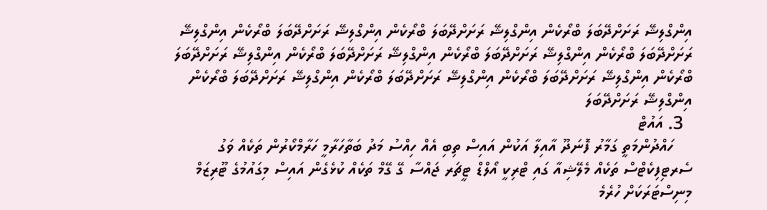އިންގްލިޝޭ ރަށަށްދޭބަލަ ބްރޯކެން އިންގްލިޝޭ ރަށަށްދޭބަލަ ބްރޯކެން އިންގްލިޝޭ ރަށަށްދޭބަލަ ބްރޯކެން އިންގްލިޝޭ ރަށަށްދޭބަލަ ބްރޯކެން އިންގްލިޝޭ ރަށަށްދޭބަލަ ބްރޯކެން އިންގްލިޝޭ ރަށަށްދޭބަލަ ބްރޯކެން އިންގްލިޝޭ ރަށަށްދޭބަލަ ބްރޯކެން އިންގްލިޝޭ ރަށަށްދޭބަލަ ބްރޯކެން އިންގްލިޝޭ ރަށަށްދޭބަލަ ބްރޯކެން އިންގްލިޝޭ ރަށަށްދޭބަލަ ބްރޯކެން އިންގްލިޝޭ ރަށަށްދޭބަލަ
  3. އައުޓް
    ހައްދުންމަތީ ގަމާރު ފޮނަދޫ އާއިލާ އަކުން އައިސް ތިބި އެއް ހިއްސު މަދު ބަތާހަރާމީ ހަރާމްކޯރުން ތަކެއް ވަގު ސެރޓިފިކެޓްސް ތަކެއް މެލޭޝިއާ ގައި ޓްރިކީ އޯލްޑް ޓީޗަރ ޖައްސާ ގޭ ގޭމް ތަކެއް ކުޅެގެން އައިސް މިގައުމުގެ ޓޫރިޒަމް މިނިސްޓަރަކަށް ހުރެމެ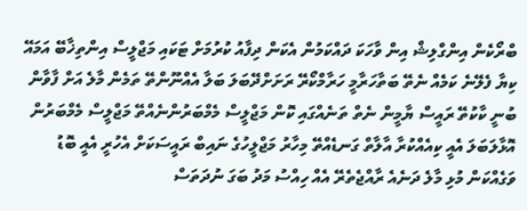ބްރޯކެން އިންގްލިޝް އިން ވާހަކަ ދައްކަމުން އެކަން ދިފާއު ކުރުމަށް ޓަކައި މަޖްލީސް އިންތިޚާބޭ އަމައޭ ކިޔާ ފެލޭނެ ކަމެއް ނެތޭ ބަތާހަރާމީ ހަރާމްކޯރޭ ރަށަށްދޭބަލަ ބަލާ އެއްނޫންތޭ ތަމެން މާލެ އަށް ފާވާން ބުނީ ކާކުތޭ ރައީސް ޔާމީން ނެތް ތަނެއްގައި ކޮން މަޖްލީސް މެމްބަރުންނެއްތޭ މަޖްލީސް މެމްބަރުން އޮޅާލަބަލަ އެއީ ކިއެއްކުރާ އާލާތް ގަނޑެއްތޭ މިހާރު މަޖްލީހުގެ ނައިބް ރައީސަކަށް އެހުރީ އެއީ ބޮޑު ވަގެއްކަން މުޅި މާލެ ދަނެއެ ރާއްޖެތެރޭ އެއް ހިއްސު މަދު ބަގަ ނުދަތަސް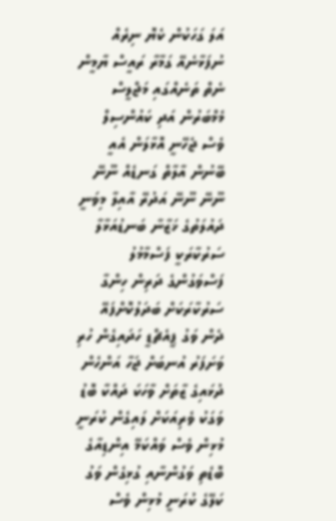އަލަ ގަހަކުން ކެޔޮ ނިރެއް ނުފަޅާނެއޭ ގަމާރާ ރައީސް ޔާމީން ނެތް ތަނެއްގައި މަޖްލީސް މެމްބަރުން އަދި ކައުންސިލް ވެސް ޖެހޭނީ އޮޅާލަން އެއީ ބޭނުން އާލާތް ގަނޑެއް ނޫނޭ ނޫނޭ ނޫނޭ އަދުރޭ އާއިލާ މިވަނީ ދައުލަތުގެ ޚަޒާނާ ބަނޑުއަޅާލާ ސަރުކާރަކީ ފަސްމާމުލު ފަސްވަގުންގެ ދަރިން ހިންގާ ސަރުކާރަކަށް ބަދަލުކޮށްފައޭ ދެން ވަގު ޕީއެޗްޑީ ހަދައިގެން ހުރި ވަށަފަރު އުނބަށް ޖަހާ އަންހެން ދުޅައިގެ ޒާތަށް ވާހަކަ ދައްކާ ބޮޑު ވަގަކު ވެރިއަކަށް ލައިގެން ކުރަނީ މުޅިން ވެސް ވައްކަމޭ އިންޑިއާގެ ބޮޑެތި ވަގުންނާއި ގުޅިގެން ވަގު ކަލޭގެ ކުރަނީ މުޅިން ވެސް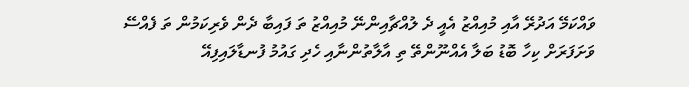ވައްކަމޭ އަދުރޭ އާއި މުއިއްޒު އެއީ ދެ ލުއްޗާއިންނޭ މުއިއްޒު ތަ ފައިބާ ދެން ވެރިކަމުން ތަ ފެއްސޭ ވަށަފަރަށް ކިހާ ބޮޑު ބަލާ އެއްނޫންތޭ ތި އާލާތުންނާއި ހެދި ގައުމު ފުނޑާލައިފިއޭ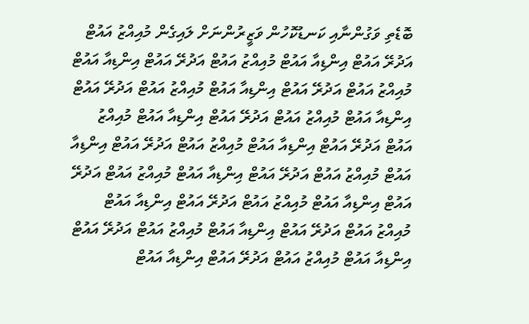ބޮޑެތި ވަގުންނާއި ކަނޑުކޮހުން ވަޒީރުންނަށް ލައިގެން މުއިއްޒު އައުޓް އަދުރޭ އައުޓް އިންޑިއާ އައުޓް މުއިއްޒު އައުޓް އަދުރޭ އައުޓް އިންޑިއާ އައުޓް މުއިއްޒު އައުޓް އަދުރޭ އައުޓް އިންޑިއާ އައުޓް މުއިއްޒު އައުޓް އަދުރޭ އައުޓް އިންޑިއާ އައުޓް މުއިއްޒު އައުޓް އަދުރޭ އައުޓް އިންޑިއާ އައުޓް މުއިއްޒު އައުޓް އަދުރޭ އައުޓް އިންޑިއާ އައުޓް މުއިއްޒު އައުޓް އަދުރޭ އައުޓް އިންޑިއާ އައުޓް މުއިއްޒު އައުޓް އަދުރޭ އައުޓް އިންޑިއާ އައުޓް މުއިއްޒު އައުޓް އަދުރޭ އައުޓް އިންޑިއާ އައުޓް މުއިއްޒު އައުޓް އަދުރޭ އައުޓް އިންޑިއާ އައުޓް މުއިއްޒު އައުޓް އަދުރޭ އައުޓް އިންޑިއާ އައުޓް މުއިއްޒު އައުޓް އަދުރޭ އައުޓް އިންޑިއާ އައުޓް މުއިއްޒު އައުޓް އަދުރޭ އައުޓް އިންޑިއާ އައުޓް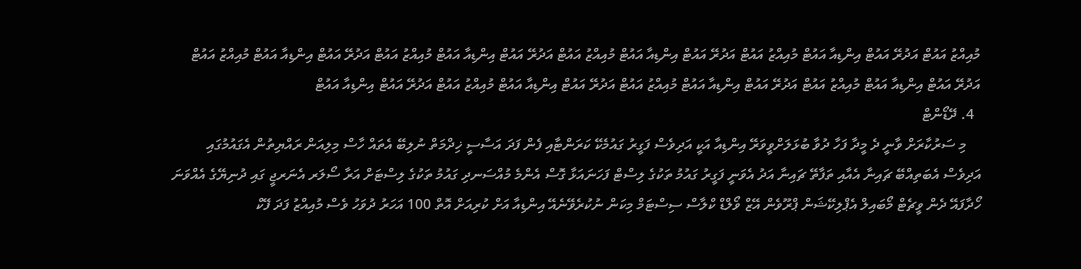މުއިއްޒު އައުޓް އަދުރޭ އައުޓް އިންޑިއާ އައުޓް މުއިއްޒު އައުޓް އަދުރޭ އައުޓް އިންޑިއާ އައުޓް މުއިއްޒު އައުޓް އަދުރޭ އައުޓް އިންޑިއާ އައުޓް މުއިއްޒު އައުޓް އަދުރޭ އައުޓް އިންޑިއާ އައުޓް މުއިއްޒު އައުޓް އަދުރޭ އައުޓް އިންޑިއާ އައުޓް މުއިއްޒު އައުޓް އަދުރޭ އައުޓް އިންޑިއާ އައުޓް މުއިއްޒު އައުޓް އަދުރޭ އައުޓް އިންޑިއާ އައުޓް މުއިއްޒު އައުޓް އަދުރޭ އައުޓް އިންޑިއާ އައުޓް
  4. ދޭޑޯންޓް
    މި ސަރުކާރަށް ވާނީ ދެ މީދާ ފަހާ ދުވާ ބުޅަލަށްވީވަރޭ އިންޑިއާ އަކީ އަދިވެސް ފަގީރު ގައުމެކޭ ކަރަންޓާއި ފެން ފަދަ އަސާސީ ޚިދްމަތް ނުލިބޭ އެތައް ހާސް މިލިއަން ރައްޔިތުން އެގައުމުގައި އަދިވެސް އެބަތިއްބޭ ޗައިނާ އެއާއި ތަފާތޭ ޗައިނާ އަދު އެވަނީ ފަގީރު ގައުމު ތަކުގެ ލިސްޓް ފަހަނައަޅާ ގޮސް އެންމެ މުއްސަނދި ގައުމު ތަކުގެ ލިސްޓަށް އަރާ ސޯލަރ އެނަރޖީ ގައި ދުނިޔޭގެ އެއްވަނަ ހޯދާފައޭ ދެން ވީޗެޓް މޯބައިލް އެޕްލިކޭޝަން ޕްރޫވެން އޭޒް ވޯލްޑް ކްލާސް ސިސްޓަމް މިކަން ނުކުރެވޭނެއޭ އިންޑިއާ އަށް ކުރިއަށް އޮތް 100 އަހަރު ދުވަހު ވެސް މުއިއްޒު ފަދަ ފޭކް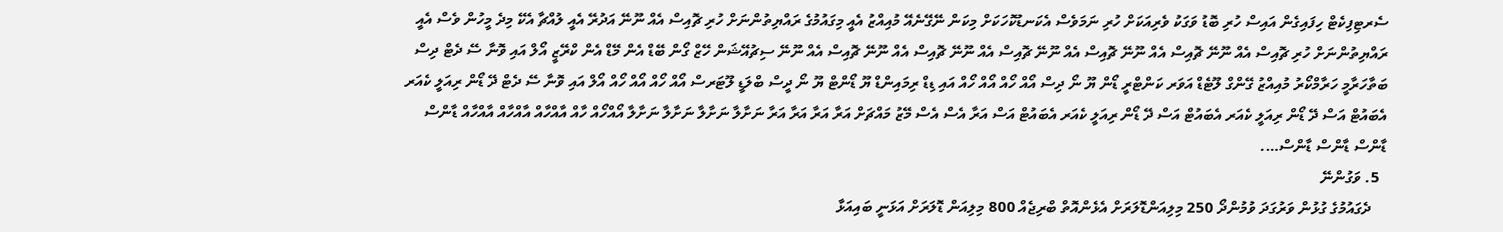ސެރޓިފިކެޓް ހިފައިގެން އައިސް ހުރި ބޮޑު ވަގަކު ވެރިއަކަށް ހުރި ނަމަވެސް އެކަނޑުކޮހަކަށް މިކަން ނޭގޭނެއޭ މުއިއްޒު އެއީ މިގައުމުގެ ރައްޔިތުންނަށް ހުރި ޗޮއިސް އެއް ނޫނޭ އަދުރޭ އެއީ ލުއްޗާ އެކޭ މިދެ މީހުން ވެސް އެއީ ރައްޔިތުންނަށް ހުރި ޗޮއިސް އެއް ނޫނޭ ޗޮއިސް އެއް ނޫނޭ ޗޮއިސް އެއް ނޫނޭ ޗޮއިސް އެއް ނޫނޭ ޗޮއިސް އެއް ނޫނޭ ޗޮއިސް އެއް ނޫނޭ ސިޗުއޭޝަން ހޭޒް ގޯން ބޭޑް އެން މޭޑް އެން ކްރޭޒީ އޯލް އައި ވޮނާ ސޭ ދެޓް ދިސް ބަތާހަރާމީ ހަރާމްކޯރު މުއިއްޒު ގޭންގް ލޫޓެޑް އަވަރ ކަންޓްރީ ޑޯން ޔޫ ނޯ ދިސް އޯއް ހޯއް އޯއް ހޯއް އައި ޑިޑް ރިމައިންޑް ޔޫ ޑޯންޓް ޔޫ ނޯ ދީސް ބްލަޑީ ލޫޓަރސް އޯއް ހޯއް އޯއް ހޯއް އޯލް އައި ވޮނާ ސޭ ދެޓް ދޭ ޑޯން ރިއަލީ ކެއަރ އެބައުޓް އަސް ދޭ ޑޯން ރިއަލީ ކެއަރ އެބައުޓް އަސް ދޭ ޑޯން ރިއަލީ ކެއަރ އެބައުޓް އަސް އަރާ އެސް އެސް މޭޒު މައްޗަށް އަރާ އަރާ އަރާ އަރާ ނަށާލާ ނަށާލާ ނަށާލާ ނަށާލާ އޯއްހޯއް ހާއް އާއްހާއް އާއްހާއް އާއްހާއް ޑާންސް ޑާންސް ޑާންސް ޑާންސް….
  5. ވަގުންނޭ
    ދެގައުމުގެ ގުޅުން ވަރުގަދަ ވުމުންދޯ 250 މިލިއަންޑޮލަރަށް އެޅެންއޮތް ބްރިޖެއް 800 މިލިއަން ޑޮލަރަށް އަޅަނީ ބައިއަޅާ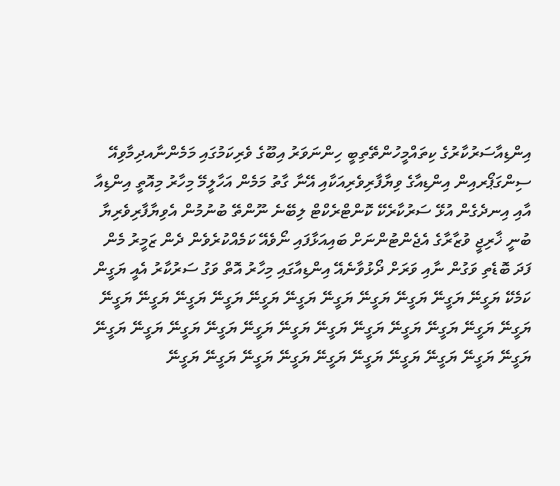އިންޑިއާސަރުކާރުގެ ކިތައްމީހުންތޭތިބީ ހިންނަވަރު އިބޫގެ ވެރިކަމުގައި މަމެންނާއދިމާވިއޭ ސިންގަޕޯރއިން އިންޑިއާގެ ވިޔާފާރިވެރިއަކާއި އޭނާ ގާތު މަމެން އަހާލީމޭ މިހާރު މިއޮތީ އިންޑިއާ އާއި އިނދެގެން އުޅޭ ސަރުކާރެކޭ ކޮންޓްރެކްޓް ލިބޭނެ ނޫންތޭ ބުނުމުން އެވިޔާފާރިވެރިޔާ ބުނީ ޚާރިޖީ ވުޒާރާގެ އެޖެންޓުންނަށް ބައިއަޅާފައި ނޯވެއޭ ކަމެއްކުރެވެން ދެން ޒަމީރު މެން ފަދަ ބޮޑެތި ވަގުން ނާއި ވަރަށް ދޯޅުވާނެއޭ އިންޑިއާގައި މިހާރު އޮތް ވަގު ސަރުކާރު އެއީ ޔަގީން ކަމެކޭ ޔަގީނޭ ޔަގީނޭ ޔަގީނޭ ޔަގީނޭ ޔަގީނޭ ޔަގީނޭ ޔަގީނޭ ޔަގީނޭ ޔަގީނޭ ޔަގީނޭ ޔަގީނޭ ޔަގީނޭ ޔަގީނޭ ޔަގީނޭ ޔަގީނޭ ޔަގީނޭ ޔަގީނޭ ޔަގީނޭ ޔަގީނޭ ޔަގީނޭ ޔަގީނޭ ޔަގީނޭ ޔަގީނޭ ޔަގީނޭ ޔަގީނޭ ޔަގީނޭ ޔަގީނޭ ޔަގީނޭ ޔަގީނޭ ޔަގީނޭ ޔަގީނޭ ޔަގީނޭ ޔަގީނޭ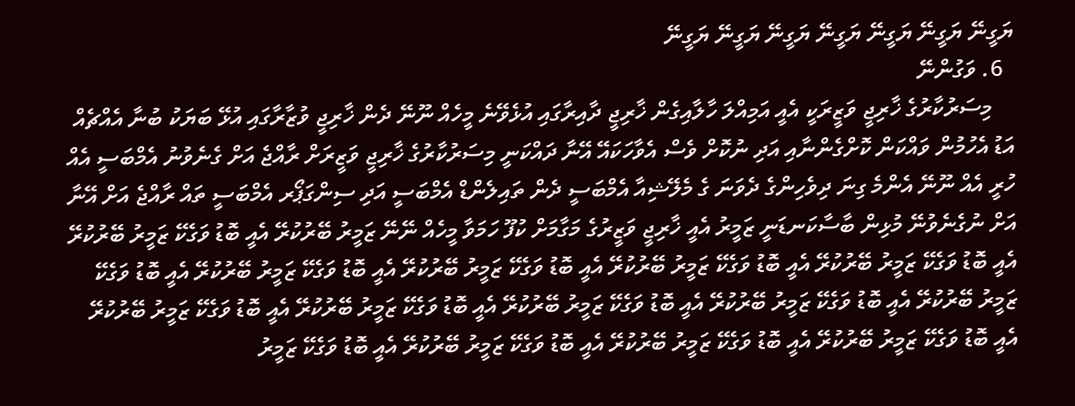ޔަގީނޭ ޔަގީނޭ ޔަގީނޭ ޔަގީނޭ ޔަގީނޭ ޔަގީނޭ ޔަގީނޭ
  6. ވަގުންނޭ
    މިސަރުކާރުގެ ޚާރިޖީ ވަޒީރަކީ އެއީ އަމިއްލަ ހާލާއިގެން ޚާރިޖީ ދާއިރާގައި އުޅެވޭނެ މީހެއް ނޫނޭ ދެން ޚާރިޖީ ވުޒާރާގައި އުޅޭ ބަޔަކު ބުނާ އެއްޗެއް އަޑު އެހުމުން ވައްކަން ކޮށްގެންނާއި އަދި ނުކޮށް ވެސް އެވާހަކައޭ އޭނާ ދައްކަނީ މިސަރުކާރުގެ ޚާރިޖީ ވަޒީރަށް ރާއްޖެ އަށް ގެނެވުނު އެމްބަސީ އެއް ހުރީ އެއް ނޫނޭ އެންމެ ގިނަ ދިވެހިންގެ ދެވަނަ ގެ މެލޭޝިއާ އެމްބަސީ ދެން ތައިލެންޑް އެމްބަސީ އަދި ސިންގަޕޯރ އެމްބަސީ ތައް ރާއްޖެ އަށް އޭނާ އަށް ނުގެނެވުނޭ މުޅިން ބާސާކަނޑަނީ ޒަމީރު އެއީ ޚާރިޖީ ވަޒީރުގެ މަގާމަށް ކުފޫ ހަމަވާ މީހެއް ނޭނޭ ޒަމީރު ބޭރުކުރޭ އެއީ ބޮޑު ވަގެކޭ ޒަމީރު ބޭރުކުރޭ އެއީ ބޮޑު ވަގެކޭ ޒަމީރު ބޭރުކުރޭ އެއީ ބޮޑު ވަގެކޭ ޒަމީރު ބޭރުކުރޭ އެއީ ބޮޑު ވަގެކޭ ޒަމީރު ބޭރުކުރޭ އެއީ ބޮޑު ވަގެކޭ ޒަމީރު ބޭރުކުރޭ އެއީ ބޮޑު ވަގެކޭ ޒަމީރު ބޭރުކުރޭ އެއީ ބޮޑު ވަގެކޭ ޒަމީރު ބޭރުކުރޭ އެއީ ބޮޑު ވަގެކޭ ޒަމީރު ބޭރުކުރޭ އެއީ ބޮޑު ވަގެކޭ ޒަމީރު ބޭރުކުރޭ އެއީ ބޮޑު ވަގެކޭ ޒަމީރު ބޭރުކުރޭ އެއީ ބޮޑު ވަގެކޭ ޒަމީރު ބޭރުކުރޭ އެއީ ބޮޑު ވަގެކޭ ޒަމީރު ބޭރުކުރޭ އެއީ ބޮޑު ވަގެކޭ ޒަމީރު ބޭރުކުރޭ އެއީ ބޮޑު ވަގެކޭ ޒަމީރު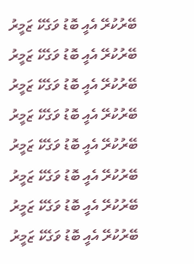ބޭރުކުރޭ އެއީ ބޮޑު ވަގެކޭ ޒަމީރު ބޭރުކުރޭ އެއީ ބޮޑު ވަގެކޭ ޒަމީރު ބޭރުކުރޭ އެއީ ބޮޑު ވަގެކޭ ޒަމީރު ބޭރުކުރޭ އެއީ ބޮޑު ވަގެކޭ ޒަމީރު ބޭރުކުރޭ އެއީ ބޮޑު ވަގެކޭ ޒަމީރު ބޭރުކުރޭ އެއީ ބޮޑު ވަގެކޭ ޒަމީރު ބޭރުކުރޭ އެއީ ބޮޑު ވަގެކޭ ޒަމީރު ބޭރުކުރޭ އެއީ ބޮޑު ވަގެކޭ ޒަމީރު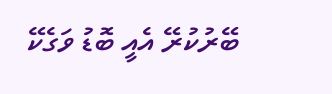ބޭރުކުރޭ އެއީ ބޮޑު ވަގެކޭ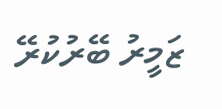ޒަމީރު ބޭރުކުރޭ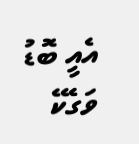އެއީ ބޮޑު ވަގެކޭ